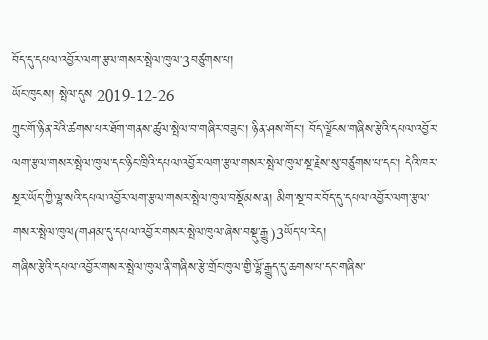བོད་དུ་དཔལ་འབྱོར་ལག་རྩལ་གསར་སྤེལ་ཁུལ་3བཙུགས་པ།
ཡོང་ཁུངས། སྤེལ་དུས 2019-12-26
ཀྲུང་གོ་ཉིན་རེའི་ཚགས་པར་ཐོག་གནས་ཚུལ་སྤེལ་བ་གཞིར་བཟུང་། ཉིན་ཤས་གོང་། བོད་ལྗོངས་གཞིས་རྩེའི་དཔལ་འབྱོར་ལག་རྩལ་གསར་སྤེལ་ཁུལ་དང་ཉིང་ཁྲིའི་དཔལ་འབྱོར་ལག་རྩལ་གསར་སྤེལ་ཁུལ་སྔ་རྗེས་སུ་བཙུགས་པ་དང་། དེའི་ཁར་སྔར་ཡོད་ཀྱི་ལྷ་སའི་དཔལ་འབྱོར་ལག་རྩལ་གསར་སྤེལ་ཁུལ་བསྡོམས་ན། མིག་སྔ་བར་བོད་དུ་དཔལ་འབྱོར་ལག་རྩལ་གསར་སྤེལ་ཁུལ(གཤམ་དུ་དཔལ་འབྱོར་གསར་སྤེལ་ཁུལ་ཞེས་བསྡུ་རྒྱུ)3ཡོད་པ་རེད།
གཞིས་རྩེའི་དཔལ་འབྱོར་གསར་སྤེལ་ཁུལ་ནི་གཞིས་རྩེ་གྲོང་ཁུལ་གྱི་ལྷོ་རྒྱུད་དུ་ཆགས་པ་དང་གཞིས་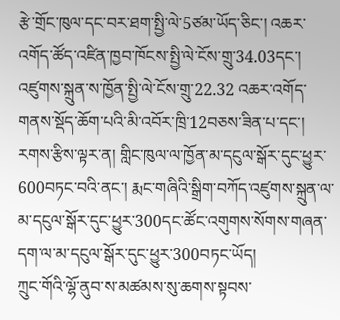རྩེ་གྲོང་ཁུལ་དང་བར་ཐག་སྤྱི་ལེ་5ཙམ་ཡོད་ཅིང་། འཆར་འགོད་ཚོད་འཛིན་ཁྱབ་ཁོངས་སྤྱི་ལེ་ངོས་གྲུ་34.03དང་། འཛུགས་སྐྲུན་ས་ཁྱོན་སྤྱི་ལེ་ངོས་གྲུ་22.32 འཆར་འགོད་གནས་སྡོད་ཆོག་པའི་མི་འབོར་ཁྲི་12བཅས་ཟིན་པ་དང་། རགས་རྩིས་ལྟར་ན། གླིང་ཁུལ་ལ་ཁྱོན་མ་དངུལ་སྒོར་དུང་ཕྱུར་600བཏང་བའི་ནང་། རྨང་གཞིའི་སྒྲིག་བཀོད་འཛུགས་སྐྲུན་ལ་མ་དངུལ་སྒོར་དུང་ཕྱུར་300དང་ཚོང་འགུགས་སོགས་གཞན་དག་ལ་མ་དངུལ་སྒོར་དུང་ཕྱུར་300བཏང་ཡོད།
ཀྲུང་གོའི་ལྷོ་ནུབ་ས་མཚམས་སུ་ཆགས་སྟབས་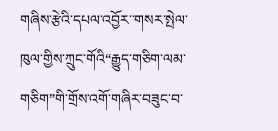གཞིས་རྩེའི་དཔལ་འབྱོར་་གསར་སྤེལ་ཁུལ་གྱིས་ཀྲུང་གོའི“རྒྱུད་གཅིག་ལམ་གཅིག”གི་གྲོས་འགོ་གཞིར་བཟུང་བ་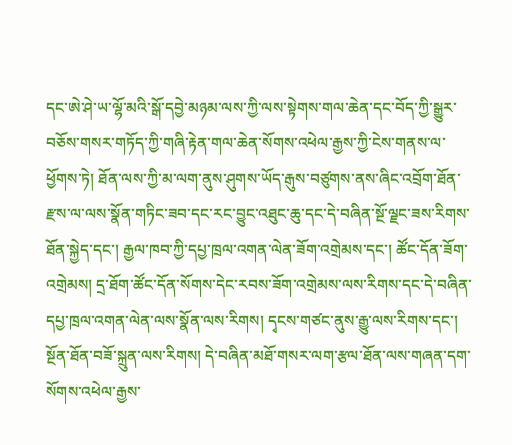དང་ཨེ་ཤེ་ཡ་ལྷོ་མའི་སྒོ་དབྱེ་མཉམ་ལས་ཀྱི་ལས་སྟེགས་གལ་ཆེན་དང་བོད་ཀྱི་སྒྱུར་བཅོས་གསར་གཏོད་ཀྱི་གཞི་རྟེན་གལ་ཆེན་སོགས་འཕེལ་རྒྱས་ཀྱི་ངེས་གནས་ལ་ཕྱོགས་ཏེ། ཐོན་ལས་ཀྱི་མ་ལག་ནུས་ཤུགས་ཡོད་རྒུས་བཙུགས་ནས་ཞིང་འབྲོག་ཐོན་རྫས་ལ་ལས་སྣོན་གཏིང་ཟབ་དང་རང་བྱུང་འཐུང་ཆུ་དང་དེ་བཞིན་སྔོ་ལྗང་ཟས་རིགས་ཐོན་སྐྱེད་དང་། རྒྱལ་ཁབ་ཀྱི་དཔྱ་ཁྲལ་འགན་ལེན་ཟོག་འགྲེམས་དང་། ཚོང་དོན་ཟོག་འགྲེམས། དྲ་ཐོག་ཚོང་དོན་སོགས་དེང་རབས་ཟོག་འགྲེམས་ལས་རིགས་དང་དེ་བཞིན་དཔྱ་ཁྲལ་འགན་ལེན་ལས་སྣོན་ལས་རིགས། དྭངས་གཙང་ནུས་རྒྱུ་ལས་རིགས་དང་། སྔོན་ཐོན་བཟོ་སྐྲུན་ལས་རིགས། དེ་བཞིན་མཐོ་གསར་ལག་རྩལ་ཐོན་ལས་གཞན་དག་སོགས་འཕེལ་རྒྱས་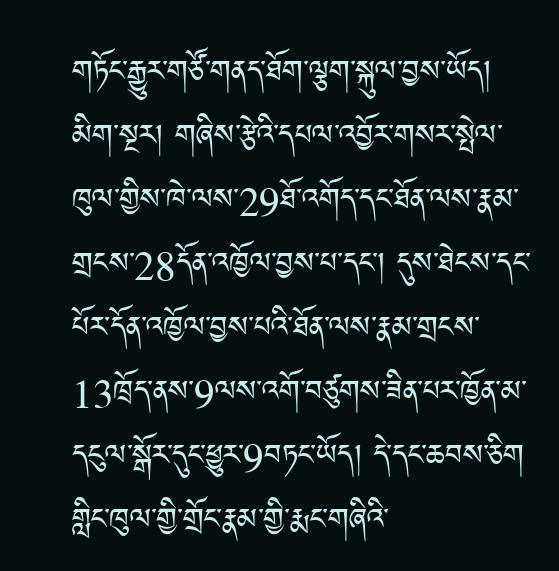གཏོང་རྒྱུར་གཙོ་གནད་ཐོག་ལྕག་སྐུལ་བྱས་ཡོད།
མིག་སྔར། གཞིས་རྩེའི་དཔལ་འབྱོར་གསར་སྤེལ་ཁུལ་གྱིས་ཁེ་ལས་29ཐོ་འགོད་དང་ཐོན་ལས་རྣམ་གྲངས་28དོན་འཁྱོལ་བྱས་པ་དང་། དུས་ཐེངས་དང་པོར་དོན་འཁྱོལ་བྱས་པའི་ཐོན་ལས་རྣམ་གྲངས་13ཁྲོད་ནས་9ལས་འགོ་བཙུགས་ཟིན་པར་ཁྱོན་མ་དངུལ་སྒོར་དུང་ཕྱུར་9བཏང་ཡོད། དེ་དང་ཆབས་ཅིག གླིང་ཁུལ་གྱི་གྲོང་རྣམ་གྱི་རྨང་གཞིའི་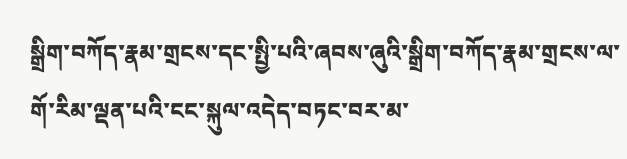སྒྲིག་བཀོད་རྣམ་གྲངས་དང་སྤྱི་པའི་ཞབས་ཞུའི་སྒྲིག་བཀོད་རྣམ་གྲངས་ལ་གོ་རིམ་ལྡན་པའི་ངང་སྐུལ་འདེད་བཏང་བར་མ་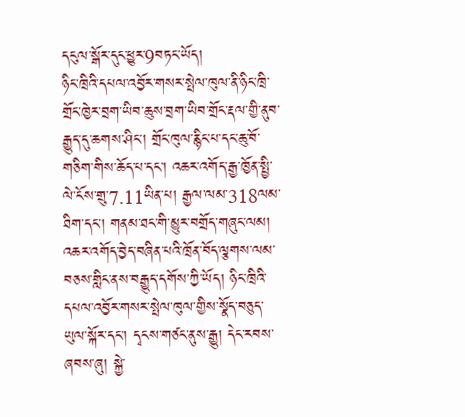དངུལ་སྒོར་དུང་ཕྱུར་9བཏང་ཡོད།
ཉིང་ཁྲིའི་དཔལ་འབྱོར་གསར་སྤེལ་ཁུལ་ནི་ཉིང་ཁྲི་གྲོང་ཁྱེར་བྲག་ཡིབ་ཆུས་བྲག་ཡིབ་གྲོང་རྡལ་གྱི་ནུབ་རྒྱུད་དུ་ཆགས་ཤིང་། གྲོང་ཁུལ་རྙིང་པ་དང་ཆུ་བོ་གཅིག་གིས་ཆོད་པ་དང་། འཆར་འགོད་རྒྱ་ཁྱོན་སྤྱི་ལེ་ངོས་གྲུ་7.11ཡིན་པ། རྒྱལ་ལམ་318ལམ་ཐིག་དང་། གནམ་ཐང་གི་མྱུར་བགྲོད་གཞུང་ལམ། འཆར་འགོད་བྱེད་བཞིན་པའི་ཁྲོན་བོད་ལྕགས་ལམ་བཅས་གླིང་ནས་བརྒྱུད་དགོས་ཀྱི་ཡོད། ཉིང་ཁྲིའི་དཔལ་འབྱོར་གསར་སྤེལ་ཁུལ་གྱིས་སྣོད་བཅུད་ཡུལ་སྐོར་དང་། དྭངས་གཙང་ནུས་རྒྱུ། དེང་རབས་ཞབས་ཞུ། སྐྱེ་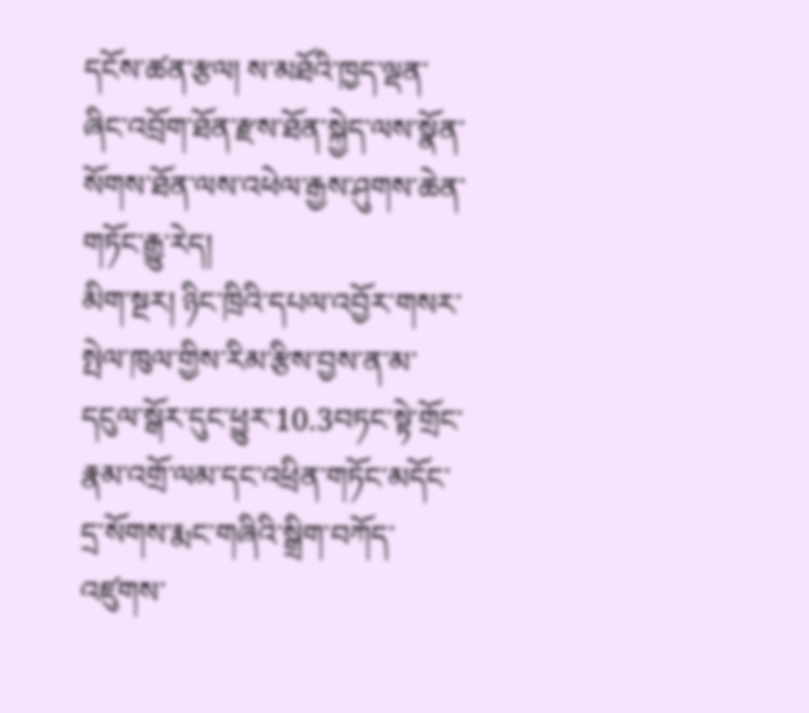དངོས་ཚན་རྩལ། ས་མཐོའི་ཁྱད་ལྡན་ཞིང་འབྲོག་ཐོན་རྫས་ཐོན་སྐྱེད་ལས་སྣོན་སོགས་ཐོན་ལས་འཕེལ་རྒྱས་ཤུགས་ཆེན་གཏོང་རྒྱུ་རེད།
མིག་སྔར། ཉིང་ཁྲིའི་དཔལ་འབྱོར་གསར་སྤེལ་ཁུལ་གྱིས་རིམ་རྩིས་བྱས་ན་མ་དངུལ་སྒོར་དུང་ཕྱུར་10.3བཏང་སྟེ་གྲོང་རྣམ་འགྲོ་ལམ་དང་འཕྲིན་གཏོང་མདོང་དྲ་སོགས་རྨང་གཞིའི་སྒྲིག་བཀོད་འཛུགས་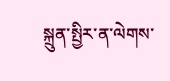སྐྲུན་སྤྱིར་ན་ལེགས་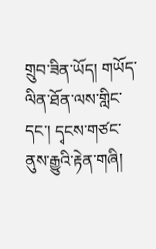གྲུབ་ཟིན་ཡོད། གཡོད་ལིན་ཐོན་ལས་གླིང་དང་། དྭངས་གཙང་ནུས་རྒྱུའི་རྟེན་གཞི།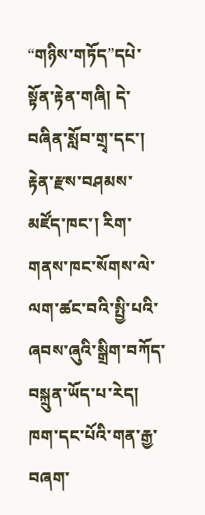“གཉིས་གཏོད”དཔེ་སྟོན་རྟེན་གཞི། དེ་བཞིན་སློབ་གྲྭ་དང་། རྟེན་རྫས་བཤམས་མཛོད་ཁང་། རིག་གནས་ཁང་སོགས་ལེ་ལག་ཚང་བའི་སྤྱི་པའི་ཞབས་ཞུའི་སྒྲིག་བཀོད་བསྐྲུན་ཡོད་པ་རེད། ཁག་དང་པོའི་གན་རྒྱ་བཞག་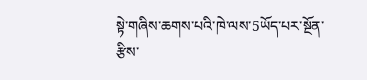སྟེ་གཞིས་ཆགས་པའི་ཁེ་ལས་5ཡོད་པར་སྔོན་རྩིས་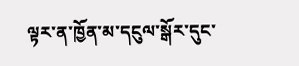ལྟར་ན་ཁྱོན་མ་དངུལ་སྒོར་དུང་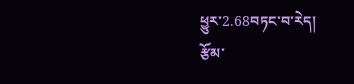ཕྱུར་2.68བཏང་བ་རེད།
རྩོམ་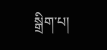སྒྲིག་པ།